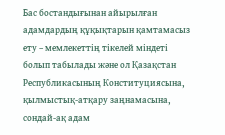Бас бостандығынан айырылған адамдардың құқықтарын қамтамасыз ету – мемлекеттің тікелей міндеті болып табылады және ол Қазақстан Республикасының Конституциясына, қылмыстық-атқару заңнамасына, сондай-ақ адам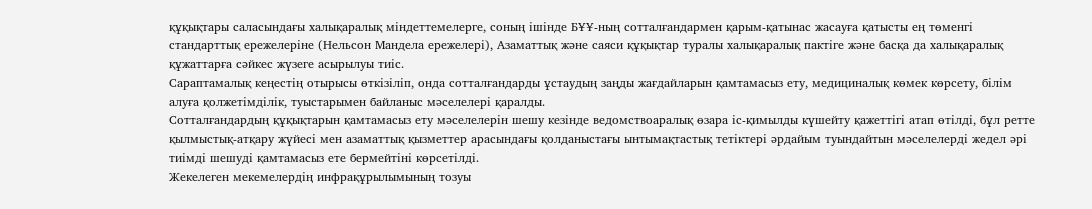құқықтары саласындағы халықаралық міндеттемелерге, соның ішінде БҰҰ-ның сотталғандармен қарым-қатынас жасауға қатысты ең төменгі стандарттық ережелеріне (Нельсон Мандела ережелері), Азаматтық және саяси құқықтар туралы халықаралық пактіге және басқа да халықаралық құжаттарға сәйкес жүзеге асырылуы тиіс.
Сараптамалық кеңестің отырысы өткізіліп, онда сотталғандарды ұстаудың заңды жағдайларын қамтамасыз ету, медициналық көмек көрсету, білім алуға қолжетімділік, туыстарымен байланыс мәселелері қаралды.
Сотталғандардың құқықтарын қамтамасыз ету мәселелерін шешу кезінде ведомствоаралық өзара іс-қимылды күшейту қажеттігі атап өтілді, бұл ретте қылмыстық-атқару жүйесі мен азаматтық қызметтер арасындағы қолданыстағы ынтымақтастық тетіктері әрдайым туындайтын мәселелерді жедел әрі тиімді шешуді қамтамасыз ете бермейтіні көрсетілді.
Жекелеген мекемелердің инфрақұрылымының тозуы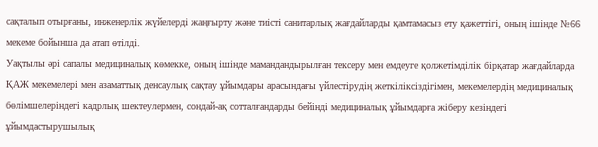сақталып отырғаны, инженерлік жүйелерді жаңғырту және тиісті санитарлық жағдайларды қамтамасыз ету қажеттігі, оның ішінде №66 мекеме бойынша да атап өтілді.
Уақтылы әрі сапалы медициналық көмекке, оның ішінде мамандандырылған тексеру мен емдеуге қолжетімділік бірқатар жағдайларда ҚАЖ мекемелері мен азаматтық денсаулық сақтау ұйымдары арасындағы үйлестірудің жеткіліксіздігімен, мекемелердің медициналық бөлімшелеріндегі кадрлық шектеулермен, сондай-ақ сотталғандарды бейінді медициналық ұйымдарға жіберу кезіндегі ұйымдастырушылық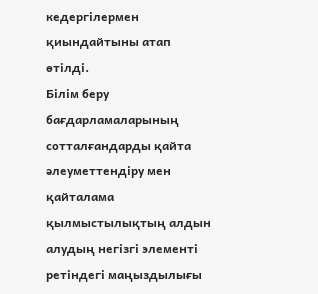кедергілермен қиындайтыны атап өтілді.
Білім беру бағдарламаларының сотталғандарды қайта әлеуметтендіру мен қайталама қылмыстылықтың алдын алудың негізгі элементі ретіндегі маңыздылығы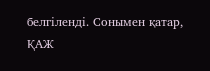белгіленді. Сонымен қатар, ҚАЖ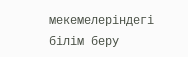мекемелеріндегі білім беру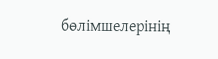бөлімшелерінің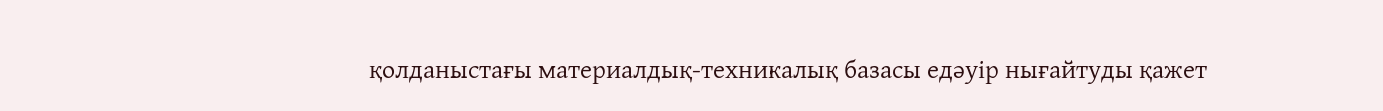қолданыстағы материалдық-техникалық базасы едәуір нығайтуды қажет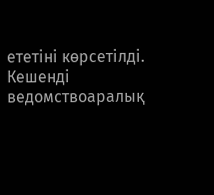ететіні көрсетілді.
Кешенді ведомствоаралық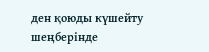ден қоюды күшейту шеңберінде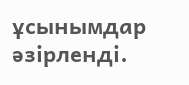ұсынымдар әзірленді.